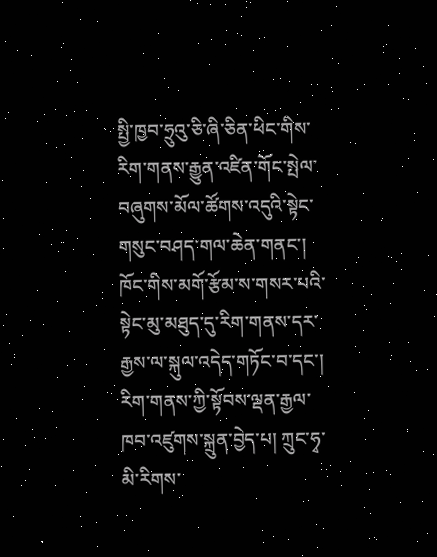སྤྱི་ཁྱབ་ཧྲུའུ་ཅི་ཞི་ཅིན་ཕིང་གིས་རིག་གནས་རྒྱུན་འཛིན་གོང་སྤེལ་བཞུགས་མོལ་ཚོགས་འདུའི་སྟེང་གསུང་བཤད་གལ་ཆེན་གནང་། ཁོང་གིས་མགོ་རྩོམ་ས་གསར་པའི་སྟེང་མུ་མཐུད་དུ་རིག་གནས་དར་རྒྱས་ལ་སྐུལ་འདེད་གཏོང་བ་དང་། རིག་གནས་ཀྱི་སྟོབས་ལྡན་རྒྱལ་ཁབ་འཛུགས་སྐྲུན་བྱེད་པ། ཀྲུང་ཧྭ་མི་རིགས་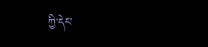ཀྱི་དེང་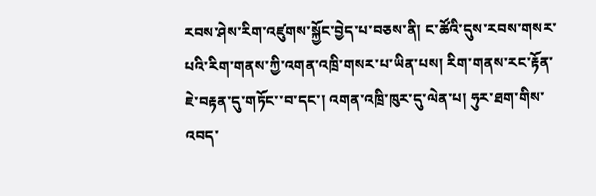རབས་ཤེས་རིག་འཛུགས་སྐྱོང་བྱེད་པ་བཅས་ནི། ང་ཚོའི་དུས་རབས་གསར་པའི་རིག་གནས་ཀྱི་འགན་འཁྲི་གསར་པ་ཡིན་པས། རིག་གནས་རང་རྟོན་ཇེ་བརྟན་དུ་གཏོང་་བ་དང་། འགན་འཁྲི་ཁུར་དུ་ལེན་པ། ཧུར་ཐག་གིས་འབད་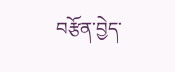བརྩོན་བྱེད་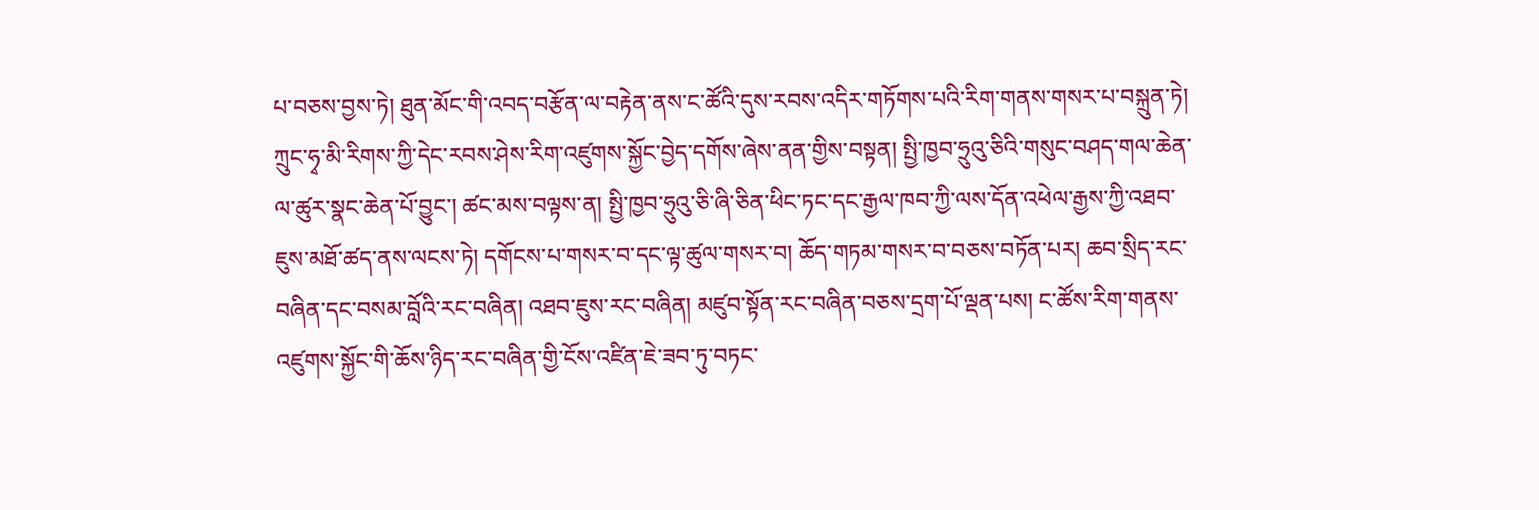པ་བཅས་བྱས་ཏེ། ཐུན་མོང་གི་འབད་བརྩོན་ལ་བརྟེན་ནས་ང་ཚོའི་དུས་རབས་འདིར་གཏོགས་པའི་རིག་གནས་གསར་པ་བསྐྲུན་ཏེ། ཀྲུང་ཧྭ་མི་རིགས་ཀྱི་དེང་རབས་ཤེས་རིག་འཛུགས་སྐྱོང་བྱེད་དགོས་ཞེས་ནན་གྱིས་བསྟན། སྤྱི་ཁྱབ་ཧྲུའུ་ཅིའི་གསུང་བཤད་གལ་ཆེན་ལ་ཚུར་སྣང་ཆེན་པོ་བྱུང་། ཚང་མས་བལྟས་ན། སྤྱི་ཁྱབ་ཧྲུའུ་ཅི་ཞི་ཅིན་ཕིང་ཏང་དང་རྒྱལ་ཁབ་ཀྱི་ལས་དོན་འཕེལ་རྒྱས་ཀྱི་འཐབ་ཇུས་མཐོ་ཚད་ནས་ལངས་ཏེ། དགོངས་པ་གསར་བ་དང་ལྟ་ཚུལ་གསར་བ། ཆོད་གཏམ་གསར་བ་བཅས་བཏོན་པར། ཆབ་སྲིད་རང་བཞིན་དང་བསམ་བློའི་རང་བཞིན། འཐབ་ཇུས་རང་བཞིན། མཛུབ་སྟོན་རང་བཞིན་བཅས་དྲག་པོ་ལྡན་པས། ང་ཚོས་རིག་གནས་འཛུགས་སྐྱོང་གི་ཆོས་ཉིད་རང་བཞིན་གྱི་ངོས་འཛིན་ཇེ་ཟབ་ཏུ་བཏང་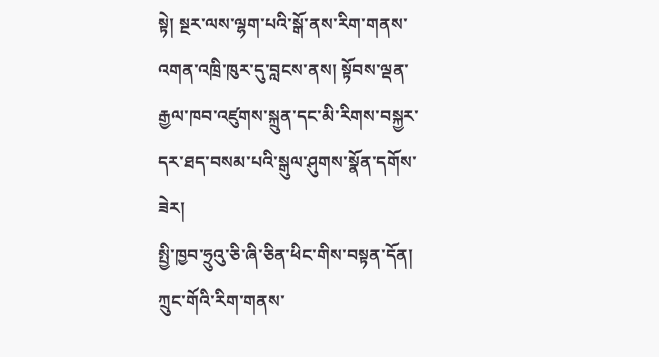སྟེ། སྔར་ལས་ལྷག་པའི་སྒོ་ནས་རིག་གནས་འགན་འཁྲི་ཁུར་དུ་བླངས་ནས། སྟོབས་ལྡན་རྒྱལ་ཁབ་འཛུགས་སྐྲུན་དང་མི་རིགས་བསྐྱར་དར་ཐད་བསམ་པའི་སྒུལ་ཤུགས་སྣོན་དགོས་ཟེར།
སྤྱི་ཁྱབ་ཧྲུའུ་ཅི་ཞི་ཅིན་ཕིང་གིས་བསྟན་དོན། ཀྲུང་གོའི་རིག་གནས་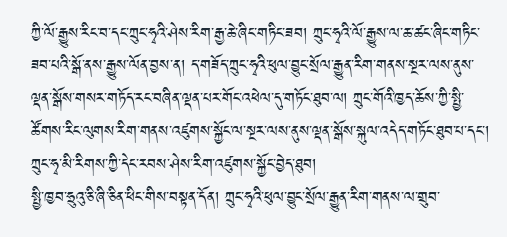ཀྱི་ལོ་རྒྱུས་རིང་བ་དང་ཀྲུང་ཧྭའི་ཤེས་རིག་རྒྱ་ཆེ་ཞིང་གཏིང་ཟབ། ཀྲུང་ཧྭའི་ལོ་རྒྱུས་ལ་ཆ་ཚང་ཞིང་གཏིང་ཟབ་པའི་སྒོ་ནས་རྒྱུས་ལོན་བྱས་ན། ད་གཟོད་ཀྲུང་ཧྭའི་ཕུལ་བྱུང་སྲོལ་རྒྱུན་རིག་གནས་སྔར་ལས་ནུས་ལྡན་སྒོས་གསར་གཏོད་རང་བཞིན་ལྡན་པར་གོང་འཕེལ་དུ་གཏོང་ཐུབ་ལ། ཀྲུང་གོའི་ཁྱད་ཆོས་ཀྱི་སྤྱི་ཚོགས་རིང་ལུགས་རིག་གནས་འཛུགས་སྐྱོང་ལ་སྔར་ལས་ནུས་ལྡན་སྒོས་སྐུལ་འདེད་གཏོང་ཐུབ་པ་དང་། ཀྲུང་ཧྭ་མི་རིགས་ཀྱི་དེང་རབས་ཤེས་རིག་འཛུགས་སྐྱོང་བྱེད་ཐུབ།
སྤྱི་ཁྱབ་ཧྲུའུ་ཅི་ཞི་ཅིན་ཕིང་གིས་བསྟན་དོན། ཀྲུང་ཧྭའི་ཕུལ་བྱུང་སྲོལ་རྒྱུན་རིག་གནས་ལ་གྲུབ་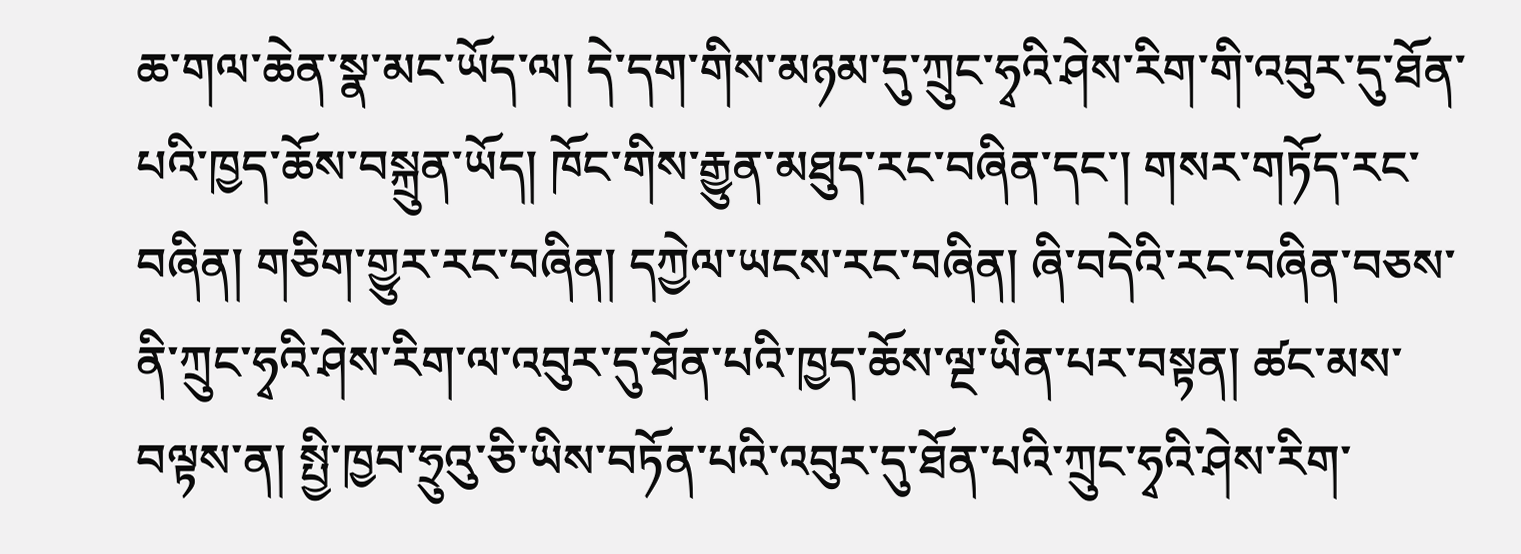ཆ་གལ་ཆེན་སྣ་མང་ཡོད་ལ། དེ་དག་གིས་མཉམ་དུ་ཀྲུང་ཧྭའི་ཤེས་རིག་གི་འབུར་དུ་ཐོན་པའི་ཁྱད་ཆོས་བསྐྲུན་ཡོད། ཁོང་གིས་རྒྱུན་མཐུད་རང་བཞིན་དང་། གསར་གཏོད་རང་བཞིན། གཅིག་གྱུར་རང་བཞིན། དཀྱེལ་ཡངས་རང་བཞིན། ཞི་བདེའི་རང་བཞིན་བཅས་ནི་ཀྲུང་ཧྭའི་ཤེས་རིག་ལ་འབུར་དུ་ཐོན་པའི་ཁྱད་ཆོས་ལྔ་ཡིན་པར་བསྟན། ཚང་མས་བལྟས་ན། སྤྱི་ཁྱབ་ཧྲུའུ་ཅི་ཡིས་བཏོན་པའི་འབུར་དུ་ཐོན་པའི་ཀྲུང་ཧྭའི་ཤེས་རིག་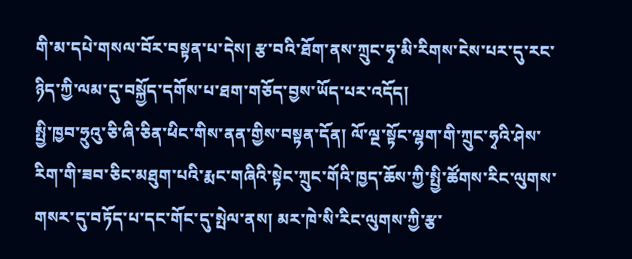གི་མ་དཔེ་གསལ་བོར་བསྟན་པ་དེས། རྩ་བའི་ཐོག་ནས་ཀྲུང་ཧྭ་མི་རིགས་ངེས་པར་དུ་རང་ཉིད་ཀྱི་ལམ་དུ་བསྐྱོད་དགོས་པ་ཐག་གཅོད་བྱས་ཡོད་པར་འདོད།
སྤྱི་ཁྱབ་ཧྲུའུ་ཅི་ཞི་ཅིན་ཕིང་གིས་ནན་གྱིས་བསྟན་དོན། ལོ་ལྔ་སྟོང་ལྷག་གི་ཀྲུང་ཧྭའི་ཤེས་རིག་གི་ཟབ་ཅིང་མཐུག་པའི་རྨང་གཞིའི་སྟེང་ཀྲུང་གོའི་ཁྱད་ཆོས་ཀྱི་སྤྱི་ཚོགས་རིང་ལུགས་གསར་དུ་བཏོད་པ་དང་གོང་དུ་སྤེལ་ནས། མར་ཁེ་སི་རིང་ལུགས་ཀྱི་རྩ་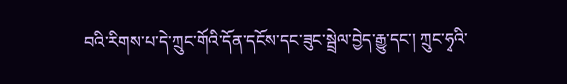བའི་རིགས་པ་དེ་ཀྲུང་གོའི་དོན་དངོས་དང་ཟུང་སྦྲེལ་བྱེད་རྒྱུ་དང་། ཀྲུང་ཧྭའི་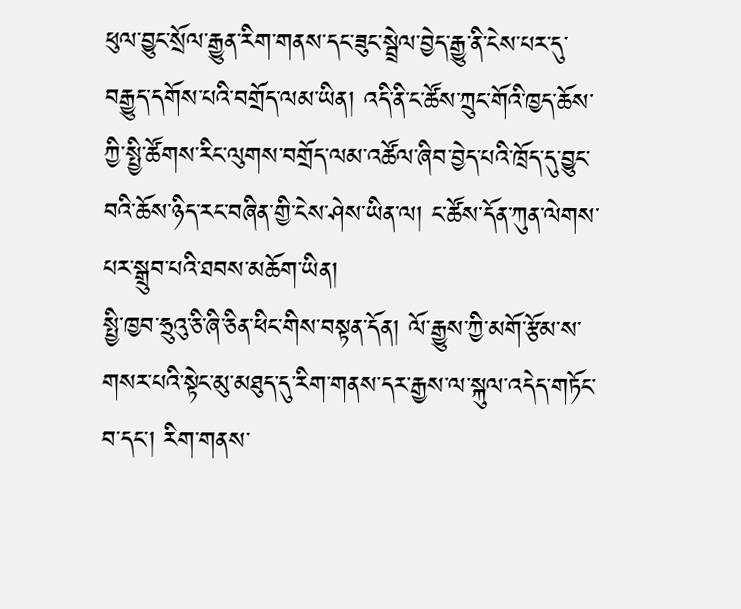ཕུལ་བྱུང་སྲོལ་རྒྱུན་རིག་གནས་དང་ཟུང་སྦྲེལ་བྱེད་རྒྱུ་ནི་ངེས་པར་དུ་བརྒྱུད་དགོས་པའི་བགྲོད་ལམ་ཡིན། འདི་ནི་ང་ཚོས་ཀྲུང་གོའི་ཁྱད་ཆོས་ཀྱི་སྤྱི་ཚོགས་རིང་ལུགས་བགྲོད་ལམ་འཚོལ་ཞིབ་བྱེད་པའི་ཁྲོད་དུ་བྱུང་བའི་ཆོས་ཉིད་རང་བཞིན་གྱི་ངེས་ཤེས་ཡིན་ལ། ང་ཚོས་དོན་ཀུན་ལེགས་པར་སྒྲུབ་པའི་ཐབས་མཆོག་ཡིན།
སྤྱི་ཁྱབ་ཧྲུའུ་ཅི་ཞི་ཅིན་ཕིང་གིས་བསྟན་དོན། ལོ་རྒྱུས་ཀྱི་མགོ་རྩོམ་ས་གསར་པའི་སྟེང་མུ་མཐུད་དུ་རིག་གནས་དར་རྒྱས་ལ་སྐུལ་འདེད་གཏོང་བ་དང་། རིག་གནས་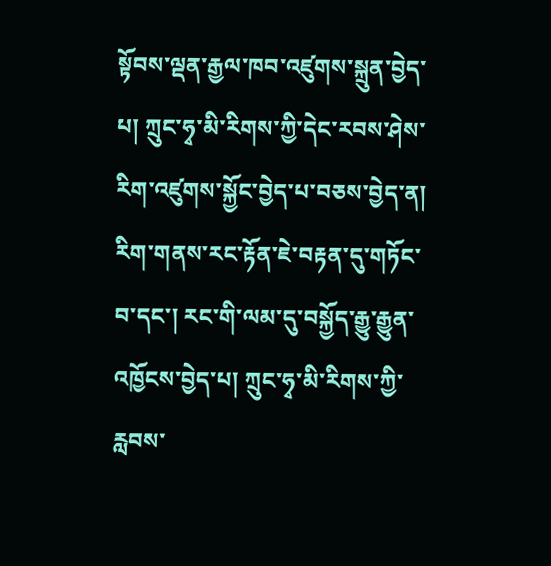སྟོབས་ལྡན་རྒྱལ་ཁབ་འཛུགས་སྐྲུན་བྱེད་པ། ཀྲུང་ཧྭ་མི་རིགས་ཀྱི་དེང་རབས་ཤེས་རིག་འཛུགས་སྐྱོང་བྱེད་པ་བཅས་བྱེད་ན། རིག་གནས་རང་རྟོན་ཇེ་བརྟན་དུ་གཏོང་བ་དང་། རང་གི་ལམ་དུ་བསྐྱོད་རྒྱུ་རྒྱུན་འཁྱོངས་བྱེད་པ། ཀྲུང་ཧྭ་མི་རིགས་ཀྱི་རླབས་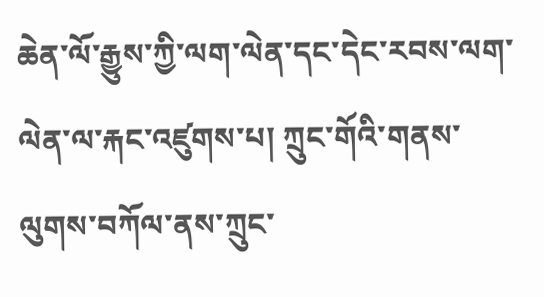ཆེན་ལོ་རྒྱུས་ཀྱི་ལག་ལེན་དང་དེང་རབས་ལག་ལེན་ལ་རྐང་འཛུགས་པ། ཀྲུང་གོའི་གནས་ལུགས་བཀོལ་ནས་ཀྲུང་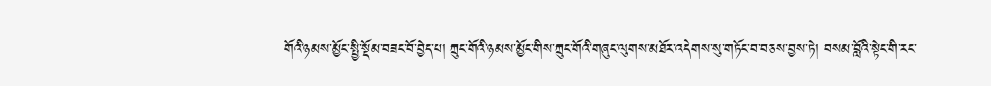གོའི་ཉམས་མྱོང་སྤྱི་སྡོམ་བཟང་བོ་བྱེད་པ། ཀྲུང་གོའི་ཉམས་མྱོང་གིས་ཀྲུང་གོའི་གཞུང་ལུགས་མཐོར་འདེགས་སུ་གཏོང་བ་བཅས་བྱས་ཏེ། བསམ་བློའི་སྟེང་གི་རང་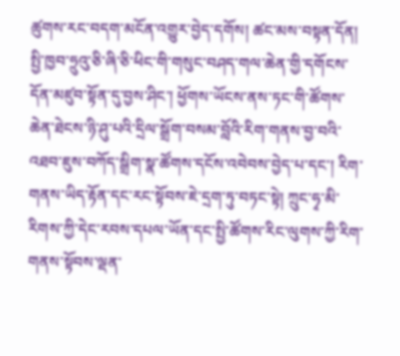ཚུགས་རང་བདག་མངོན་འགྱུར་བྱེད་དགོས། ཚང་མས་བསྟན་དོན། སྤྱི་ཁྱབ་ཧྲུའུ་ཅི་ཞི་ཅི་ཕིང་གི་གསུང་བཤད་གལ་ཆེན་གྱི་དགོངས་དོན་མཛུབ་སྟོན་དུ་བྱས་ཤིང་། ཕྱོགས་ཡོངས་ནས་ཏང་གི་ཚོགས་ཆེན་ཐེངས་ཉི་ཤུ་པའི་དྲིལ་སྒྲོག་བསམ་བློའི་རིག་གནས་བྱ་བའི་འཐབ་ཇུས་བཀོད་སྒྲིག་སྣ་ཚོགས་དངོས་འབེབས་བྱེད་པ་དང་། རིག་གནས་ཡིད་རྟོན་དང་རང་སྟོབས་ཇེ་དྲག་ཏུ་བཏང་སྟེ། ཀྲུང་ཧྭ་མི་རིགས་ཀྱི་དེང་རབས་དཔལ་ཡོན་དང་སྤྱི་ཚོགས་རིང་ལུགས་ཀྱི་རིག་གནས་སྟོབས་ལྡན་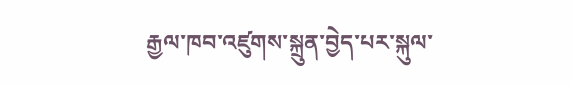རྒྱལ་ཁབ་འཛུགས་སྐྲུན་བྱེད་པར་སྐུལ་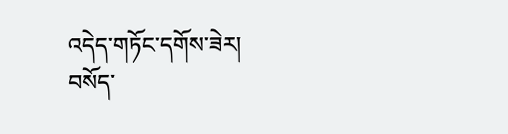འདེད་གཏོང་དགོས་ཟེར།
བསོད་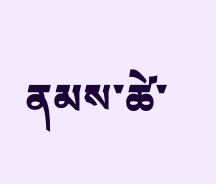ནམས་ཚེ་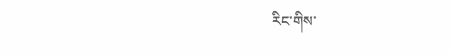རིང་གིས་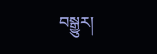བསྒྱུར།